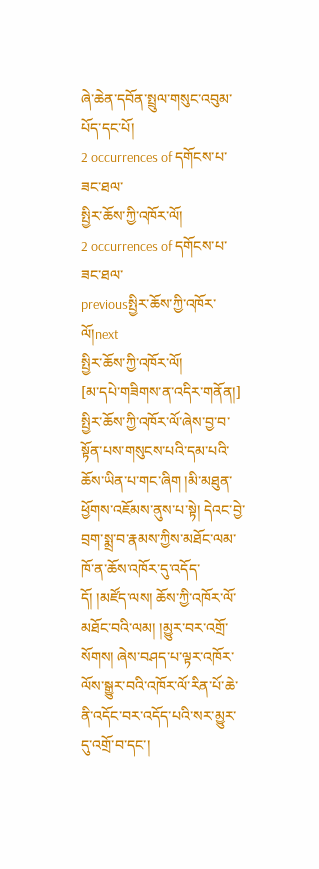ཞེ་ཆེན་དབོན་སྤྲུལ་གསུང་འབུམ་པོད་དང་པོ།
2 occurrences of དགོངས་པ་ཟང་ཐལ་
སྤྱིར་ཆོས་ཀྱི་འཁོར་ལོ།
2 occurrences of དགོངས་པ་ཟང་ཐལ་
previousསྤྱིར་ཆོས་ཀྱི་འཁོར་ལོ།next
སྤྱིར་ཆོས་ཀྱི་འཁོར་ལོ།
[མ་དཔེ་གཟིགས་ན་འདིར་གནོན།]
སྤྱིར་ཆོས་ཀྱི་འཁོར་ལོ་ཞེས་བྱ་བ་སྟོན་པས་གསུངས་པའི་དམ་པའི་ཆོས་ཡིན་པ་གང་ཞིག །མི་མཐུན་ཕྱོགས་འཇོམས་ནུས་པ་སྟེ། དེའང་བྱེ་བྲག་སྨྲ་བ་རྣམས་ཀྱིས་མཐོང་ལམ་ཁོ་ན་ཆོས་འཁོར་དུ་འདོད་དོ། །མཛོད་ལས། ཆོས་ཀྱི་འཁོར་ལོ་མཐོང་བའི་ལམ། །མྱུར་བར་འགྲོ་སོགས། ཞེས་བཤད་པ་ལྟར་འཁོར་ལོས་སྒྱུར་བའི་འཁོར་ལོ་རིན་པོ་ཆེ་ནི་འདོང་བར་འདོད་པའི་སར་མྱུར་དུ་འགྲོ་བ་དང་།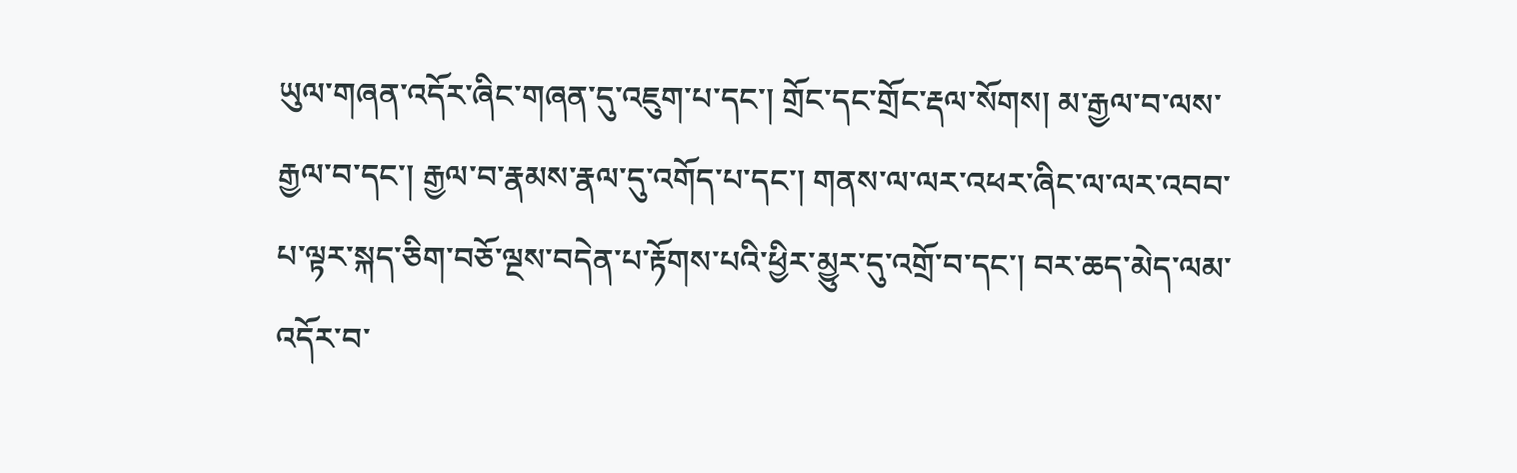ཡུལ་གཞན་འདོར་ཞིང་གཞན་དུ་འཇུག་པ་དང་། གྲོང་དང་གྲོང་རྡལ་སོགས། མ་རྒྱལ་བ་ལས་རྒྱལ་བ་དང་། རྒྱལ་བ་རྣམས་རྣལ་དུ་འགོད་པ་དང་། གནས་ལ་ལར་འཕར་ཞིང་ལ་ལར་འབབ་པ་ལྟར་སྐད་ཅིག་བཅོ་ལྔས་བདེན་པ་རྟོགས་པའི་ཕྱིར་མྱུར་དུ་འགྲོ་བ་དང་། བར་ཆད་མེད་ལམ་འདོར་བ་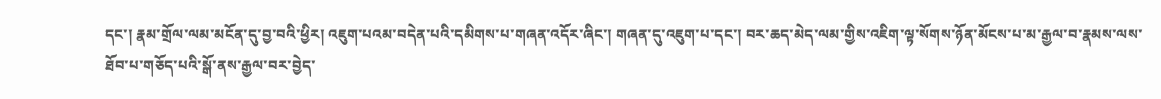དང་། རྣམ་གྲོལ་ལམ་མངོན་དུ་བྱ་བའི་ཕྱིར། འཇུག་པའམ་བདེན་པའི་དམིགས་པ་གཞན་འདོར་ཞིང་། གཞན་དུ་འཇུག་པ་དང་། བར་ཆད་མེད་ལམ་གྱིས་འཇིག་ལྟ་སོགས་ཉོན་མོངས་པ་མ་རྒྱལ་བ་རྣམས་ལས་ཐོབ་པ་གཅོད་པའི་སྒོ་ནས་རྒྱལ་བར་བྱེད་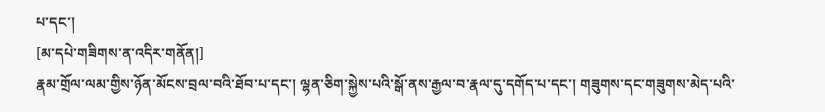པ་དང་།
[མ་དཔེ་གཟིགས་ན་འདིར་གནོན།]
རྣམ་གྲོལ་ལམ་གྱིས་ཉོན་མོངས་བྲལ་བའི་ཐོབ་པ་དང་། ལྷན་ཅིག་སྐྱེས་པའི་སྒོ་ནས་རྒྱལ་བ་རྣལ་དུ་དགོད་པ་དང་། གཟུགས་དང་གཟུགས་མེད་པའི་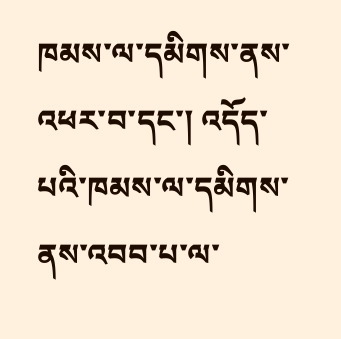ཁམས་ལ་དམིགས་ནས་འཕར་བ་དང་། འདོད་པའི་ཁམས་ལ་དམིགས་ནས་འབབ་པ་ལ་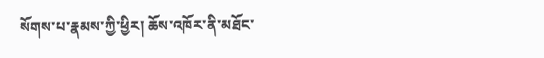སོགས་པ་རྣམས་ཀྱི་ཕྱིར། ཆོས་འཁོར་ནི་མཐོང་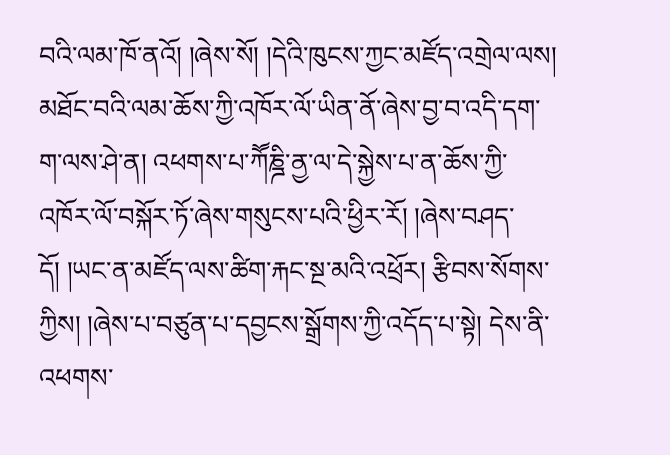བའི་ལམ་ཁོ་ནའོ། །ཞེས་སོ། །དེའི་ཁུངས་ཀྱང་མཛོད་འགྲེལ་ལས། མཐོང་བའི་ལམ་ཆོས་ཀྱི་འཁོར་ལོ་ཡིན་ནོ་ཞེས་བྱ་བ་འདི་དག་ག་ལས་ཤེ་ན། འཕགས་པ་ཀཽཎྜི་ནྱ་ལ་དེ་སྐྱེས་པ་ན་ཆོས་ཀྱི་འཁོར་ལོ་བསྐོར་ཏོ་ཞེས་གསུངས་པའི་ཕྱིར་རོ། །ཞེས་བཤད་དོ། །ཡང་ན་མཛོད་ལས་ཚིག་རྐང་སྔ་མའི་འཕྲོར། རྩིབས་སོགས་ཀྱིས། །ཞེས་པ་བཙུན་པ་དབྱངས་སྒྲོགས་ཀྱི་འདོད་པ་སྟེ། དེས་ནི་འཕགས་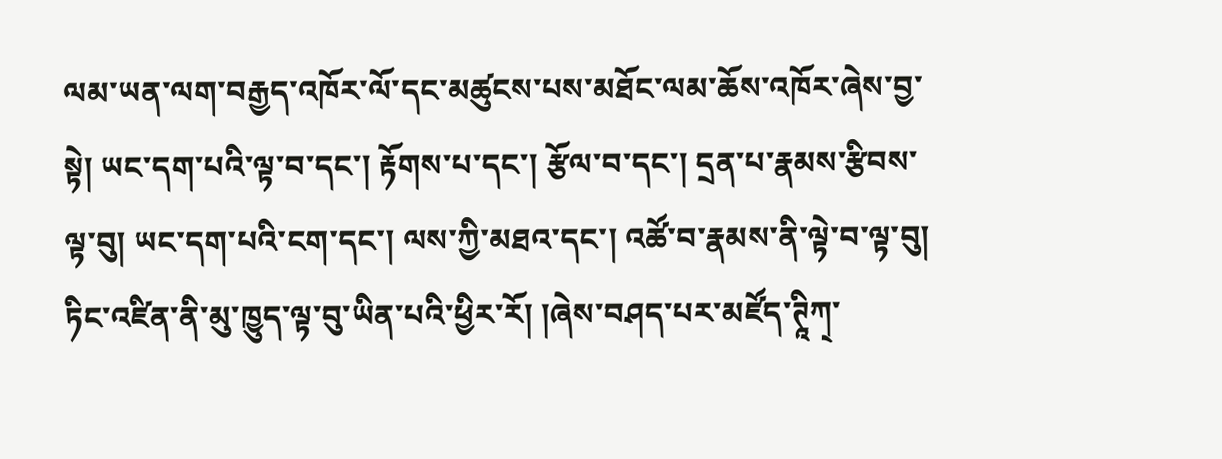ལམ་ཡན་ལག་བརྒྱད་འཁོར་ལོ་དང་མཚུངས་པས་མཐོང་ལམ་ཆོས་འཁོར་ཞེས་བྱ་སྟེ། ཡང་དག་པའི་ལྟ་བ་དང་། རྟོགས་པ་དང་། རྩོལ་བ་དང་། དྲན་པ་རྣམས་རྩིབས་ལྟ་བུ། ཡང་དག་པའི་ངག་དང་། ལས་ཀྱི་མཐའ་དང་། འཚོ་བ་རྣམས་ནི་ལྟེ་བ་ལྟ་བུ། ཏིང་འཛིན་ནི་མུ་ཁྱུད་ལྟ་བུ་ཡིན་པའི་ཕྱིར་རོ། །ཞེས་བཤད་པར་མཛོད་ཊཱིཀ྄་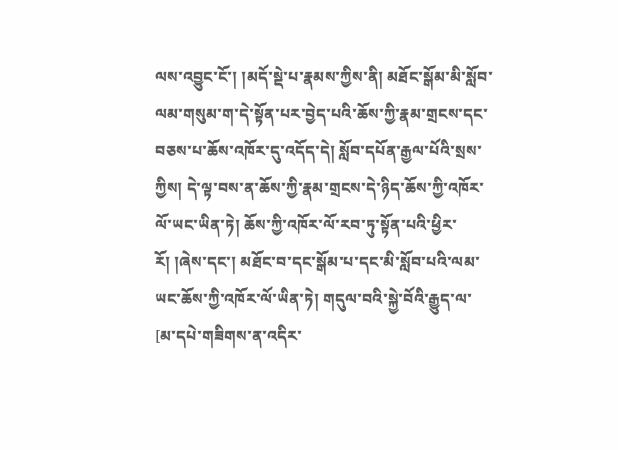ལས་འབྱུང་ངོ་། །མདོ་སྡེ་པ་རྣམས་ཀྱིས་ནི། མཐོང་སྒོམ་མི་སློབ་ལམ་གསུམ་ག་དེ་སྟོན་པར་བྱེད་པའི་ཆོས་ཀྱི་རྣམ་གྲངས་དང་བཅས་པ་ཆོས་འཁོར་དུ་འདོད་དེ། སློབ་དཔོན་རྒྱལ་པོའི་སྲས་ཀྱིས། དེ་ལྟ་བས་ན་ཆོས་ཀྱི་རྣམ་གྲངས་དེ་ཉིད་ཆོས་ཀྱི་འཁོར་ལོ་ཡང་ཡིན་ཏེ། ཆོས་ཀྱི་འཁོར་ལོ་རབ་ཏུ་སྟོན་པའི་ཕྱིར་རོ། །ཞེས་དང་། མཐོང་བ་དང་སྒོམ་པ་དང་མི་སློབ་པའི་ལམ་ཡང་ཆོས་ཀྱི་འཁོར་ལོ་ཡིན་ཏེ། གདུལ་བའི་སྐྱེ་བོའི་རྒྱུད་ལ་
[མ་དཔེ་གཟིགས་ན་འདིར་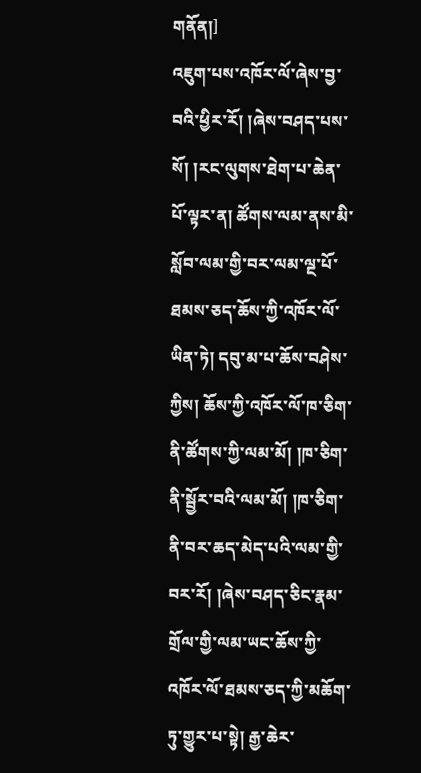གནོན།]
འཇུག་པས་འཁོར་ལོ་ཞེས་བྱ་བའི་ཕྱིར་རོ། །ཞེས་བཤད་པས་སོ། །རང་ལུགས་ཐེག་པ་ཆེན་པོ་ལྟར་ན། ཚོགས་ལམ་ནས་མི་སློབ་ལམ་གྱི་བར་ལམ་ལྔ་པོ་ཐམས་ཅད་ཆོས་ཀྱི་འཁོར་ལོ་ཡིན་ཏེ། དབུ་མ་པ་ཆོས་བཤེས་ཀྱིས། ཆོས་ཀྱི་འཁོར་ལོ་ཁ་ཅིག་ནི་ཚོགས་ཀྱི་ལམ་མོ། །ཁ་ཅིག་ནི་སྦྱོར་བའི་ལམ་མོ། །ཁ་ཅིག་ནི་བར་ཆད་མེད་པའི་ལམ་གྱི་བར་རོ། །ཞེས་བཤད་ཅིང་རྣམ་གྲོལ་གྱི་ལམ་ཡང་ཆོས་ཀྱི་འཁོར་ལོ་ཐམས་ཅད་ཀྱི་མཆོག་ཏུ་གྱུར་པ་སྟེ། རྒྱ་ཆེར་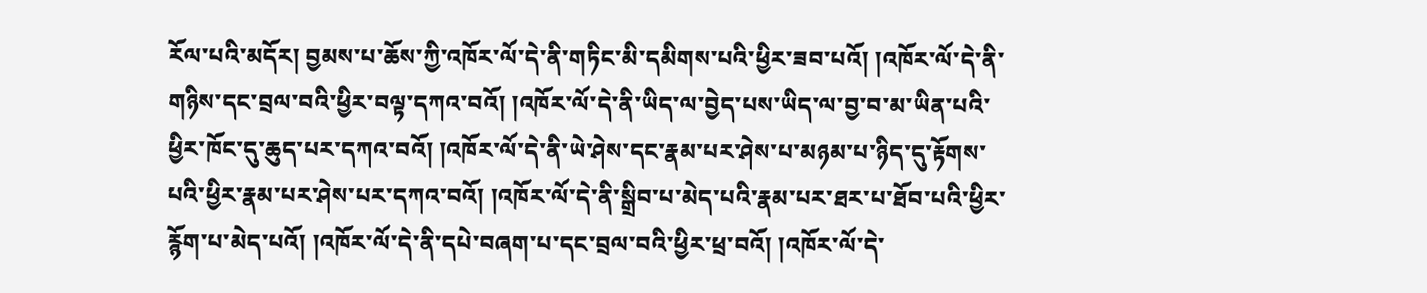རོལ་པའི་མདོར། བྱམས་པ་ཆོས་ཀྱི་འཁོར་ལོ་དེ་ནི་གཏིང་མི་དམིགས་པའི་ཕྱིར་ཟབ་པའོ། །འཁོར་ལོ་དེ་ནི་གཉིས་དང་བྲལ་བའི་ཕྱིར་བལྟ་དཀའ་བའོ། །འཁོར་ལོ་དེ་ནི་ཡིད་ལ་བྱེད་པས་ཡིད་ལ་བྱ་བ་མ་ཡིན་པའི་ཕྱིར་ཁོང་དུ་ཆུད་པར་དཀའ་བའོ། །འཁོར་ལོ་དེ་ནི་ཡེ་ཤེས་དང་རྣམ་པར་ཤེས་པ་མཉམ་པ་ཉིད་དུ་རྟོགས་པའི་ཕྱིར་རྣམ་པར་ཤེས་པར་དཀའ་བའོ། །འཁོར་ལོ་དེ་ནི་སྒྲིབ་པ་མེད་པའི་རྣམ་པར་ཐར་པ་ཐོབ་པའི་ཕྱིར་རྙོག་པ་མེད་པའོ། །འཁོར་ལོ་དེ་ནི་དཔེ་བཞག་པ་དང་བྲལ་བའི་ཕྱིར་ཕྲ་བའོ། །འཁོར་ལོ་དེ་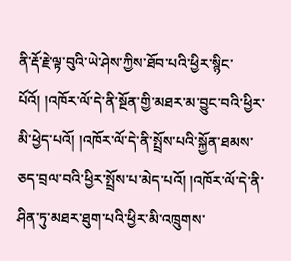ནི་རྡོ་རྗེ་ལྟ་བུའི་ཡེ་ཤེས་ཀྱིས་ཐོབ་པའི་ཕྱིར་སྙིང་པོའོ། །འཁོར་ལོ་དེ་ནི་སྔོན་གྱི་མཐར་མ་བྱུང་བའི་ཕྱིར་མི་ཕྱེད་པའོ། །འཁོར་ལོ་དེ་ནི་སྤྲོས་པའི་སྐྱོན་ཐམས་ཅད་བྲལ་བའི་ཕྱིར་སྤྲོས་པ་མེད་པའོ། །འཁོར་ལོ་དེ་ནི་ཤིན་ཏུ་མཐར་ཐུག་པའི་ཕྱིར་མི་འཁྲུགས་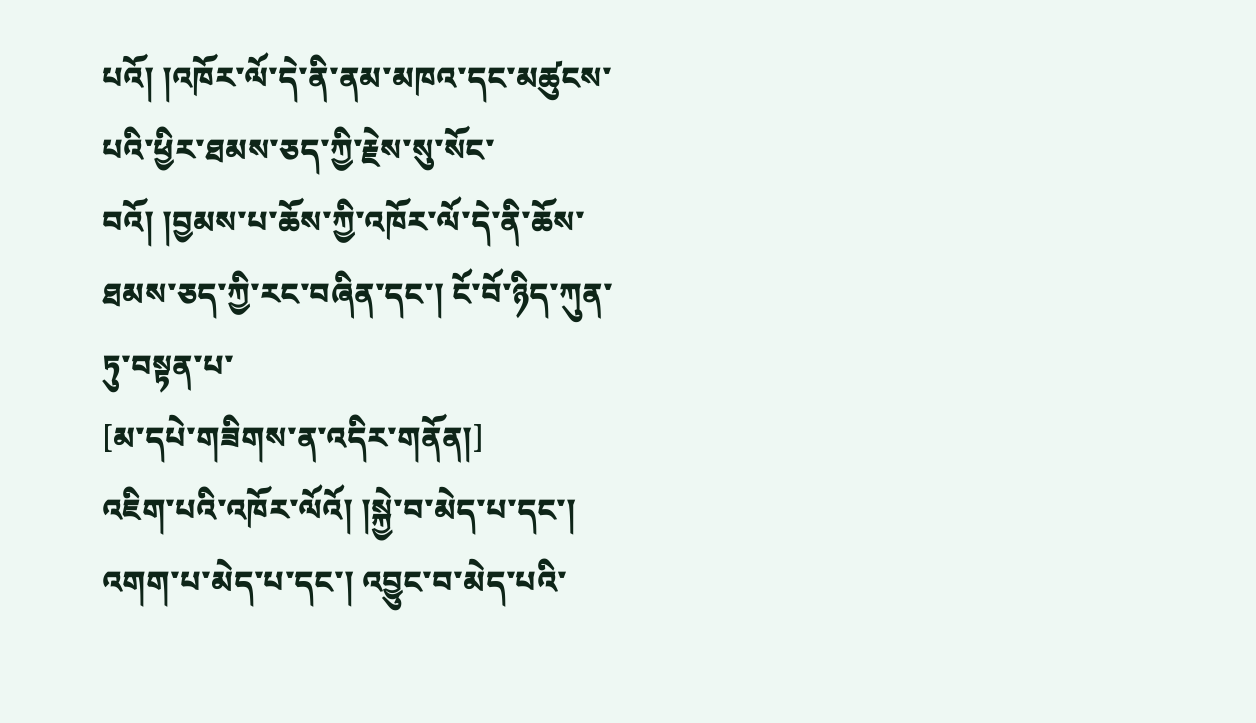པའོ། །འཁོར་ལོ་དེ་ནི་ནམ་མཁའ་དང་མཚུངས་པའི་ཕྱིར་ཐམས་ཅད་ཀྱི་རྗེས་སུ་སོང་བའོ། །བྱམས་པ་ཆོས་ཀྱི་འཁོར་ལོ་དེ་ནི་ཆོས་ཐམས་ཅད་ཀྱི་རང་བཞིན་དང་། ངོ་བོ་ཉིད་ཀུན་ཏུ་བསྟན་པ་
[མ་དཔེ་གཟིགས་ན་འདིར་གནོན།]
འཇིག་པའི་འཁོར་ལོའོ། །སྐྱེ་བ་མེད་པ་དང་། འགག་པ་མེད་པ་དང་། འབྱུང་བ་མེད་པའི་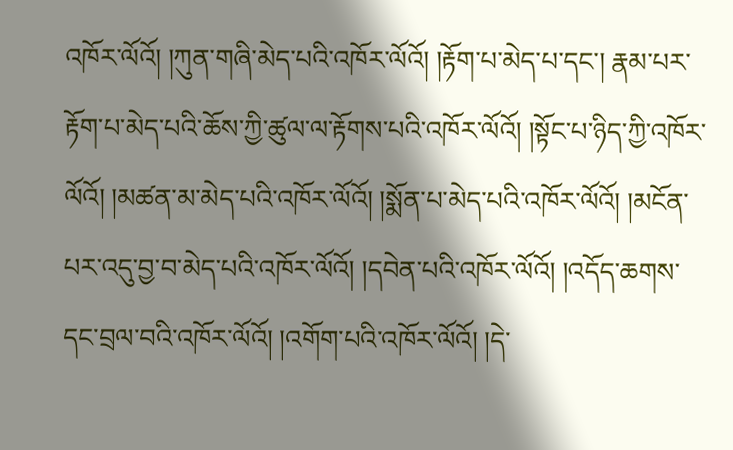འཁོར་ལོའོ། །ཀུན་གཞི་མེད་པའི་འཁོར་ལོའོ། །རྟོག་པ་མེད་པ་དང་། རྣམ་པར་རྟོག་པ་མེད་པའི་ཆོས་ཀྱི་ཚུལ་ལ་རྟོགས་པའི་འཁོར་ལོའོ། །སྟོང་པ་ཉིད་ཀྱི་འཁོར་ལོའོ། །མཚན་མ་མེད་པའི་འཁོར་ལོའོ། །སྨོན་པ་མེད་པའི་འཁོར་ལོའོ། །མངོན་པར་འདུ་བྱ་བ་མེད་པའི་འཁོར་ལོའོ། །དབེན་པའི་འཁོར་ལོའོ། །འདོད་ཆགས་དང་བྲལ་བའི་འཁོར་ལོའོ། །འགོག་པའི་འཁོར་ལོའོ། །དེ་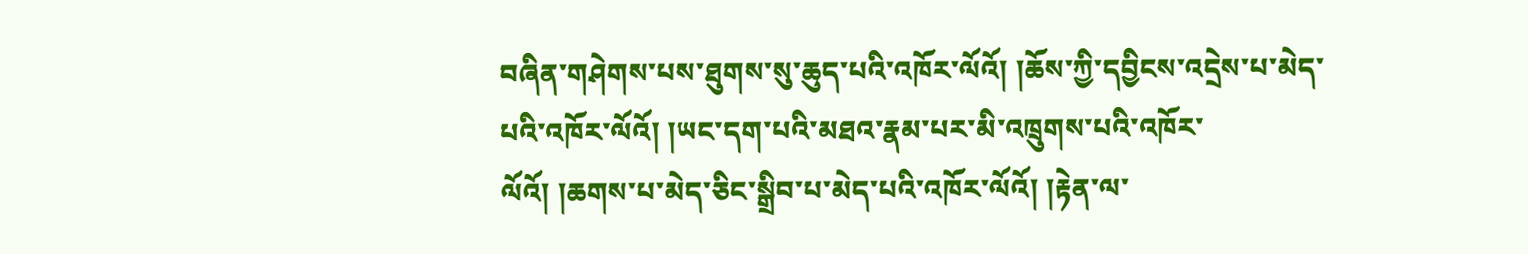བཞིན་གཤེགས་པས་ཐུགས་སུ་ཆུད་པའི་འཁོར་ལོའོ། །ཆོས་ཀྱི་དབྱིངས་འདྲེས་པ་མེད་པའི་འཁོར་ལོའོ། །ཡང་དག་པའི་མཐའ་རྣམ་པར་མི་འཁྲུགས་པའི་འཁོར་ལོའོ། །ཆགས་པ་མེད་ཅིང་སྒྲིབ་པ་མེད་པའི་འཁོར་ལོའོ། །རྟེན་ལ་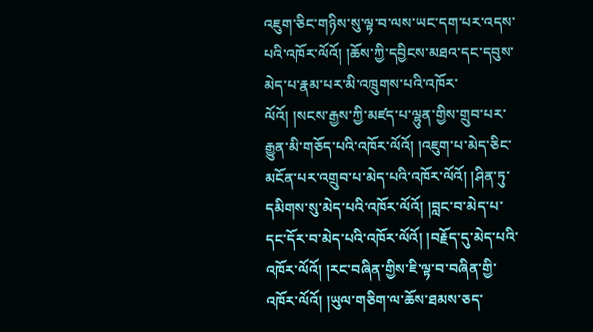འཇུག་ཅིང་གཉིས་སུ་ལྟ་བ་ལས་ཡང་དག་པར་འདས་པའི་འཁོར་ལོའོ། །ཆོས་ཀྱི་དབྱིངས་མཐའ་དང་དབུས་མེད་པ་རྣམ་པར་མི་འཁྲུགས་པའི་འཁོར་ལོའོ། །སངས་རྒྱས་ཀྱི་མཛད་པ་ལྷུན་གྱིས་གྲུབ་པར་རྒྱུན་མི་གཅོད་པའི་འཁོར་ལོའོ། །འཇུག་པ་མེད་ཅིང་མངོན་པར་འགྲུབ་པ་མེད་པའི་འཁོར་ལོའོ། །ཤིན་ཏུ་དམིགས་སུ་མེད་པའི་འཁོར་ལོའོ། །བླང་བ་མེད་པ་དང་དོར་བ་མེད་པའི་འཁོར་ལོའོ། །བརྗོད་དུ་མེད་པའི་འཁོར་ལོའོ། །རང་བཞིན་གྱིས་ཇི་ལྟ་བ་བཞིན་གྱི་འཁོར་ལོའོ། །ཡུལ་གཅིག་ལ་ཆོས་ཐམས་ཅད་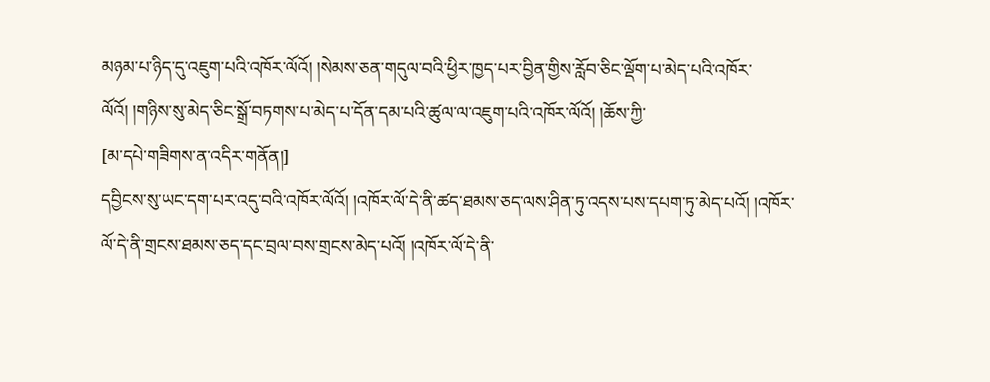མཉམ་པ་ཉིད་དུ་འཇུག་པའི་འཁོར་ལོའོ། །སེམས་ཅན་གདུལ་བའི་ཕྱིར་ཁྱད་པར་བྱིན་གྱིས་རློབ་ཅིང་ལྡོག་པ་མེད་པའི་འཁོར་ལོའོ། །གཉིས་སུ་མེད་ཅིང་སྒྲོ་བཏགས་པ་མེད་པ་དོན་དམ་པའི་ཚུལ་ལ་འཇུག་པའི་འཁོར་ལོའོ། །ཆོས་ཀྱི་
[མ་དཔེ་གཟིགས་ན་འདིར་གནོན།]
དབྱིངས་སུ་ཡང་དག་པར་འདུ་བའི་འཁོར་ལོའོ། །འཁོར་ལོ་དེ་ནི་ཚད་ཐམས་ཅད་ལས་ཤིན་ཏུ་འདས་པས་དཔག་ཏུ་མེད་པའོ། །འཁོར་ལོ་དེ་ནི་གྲངས་ཐམས་ཅད་དང་བྲལ་བས་གྲངས་མེད་པའོ། །འཁོར་ལོ་དེ་ནི་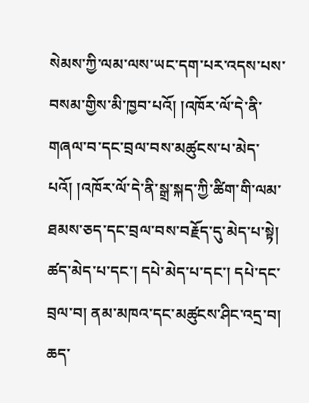སེམས་ཀྱི་ལམ་ལས་ཡང་དག་པར་འདས་པས་བསམ་གྱིས་མི་ཁྱབ་པའོ། །འཁོར་ལོ་དེ་ནི་གཞལ་བ་དང་བྲལ་བས་མཚུངས་པ་མེད་པའོ། །འཁོར་ལོ་དེ་ནི་སྒྲ་སྐད་ཀྱི་ཚིག་གི་ལམ་ཐམས་ཅད་དང་བྲལ་བས་བརྗོད་དུ་མེད་པ་སྟེ། ཚད་མེད་པ་དང་། དཔེ་མེད་པ་དང་། དཔེ་དང་བྲལ་བ། ནམ་མཁའ་དང་མཚུངས་ཤིང་འདྲ་བ། ཆད་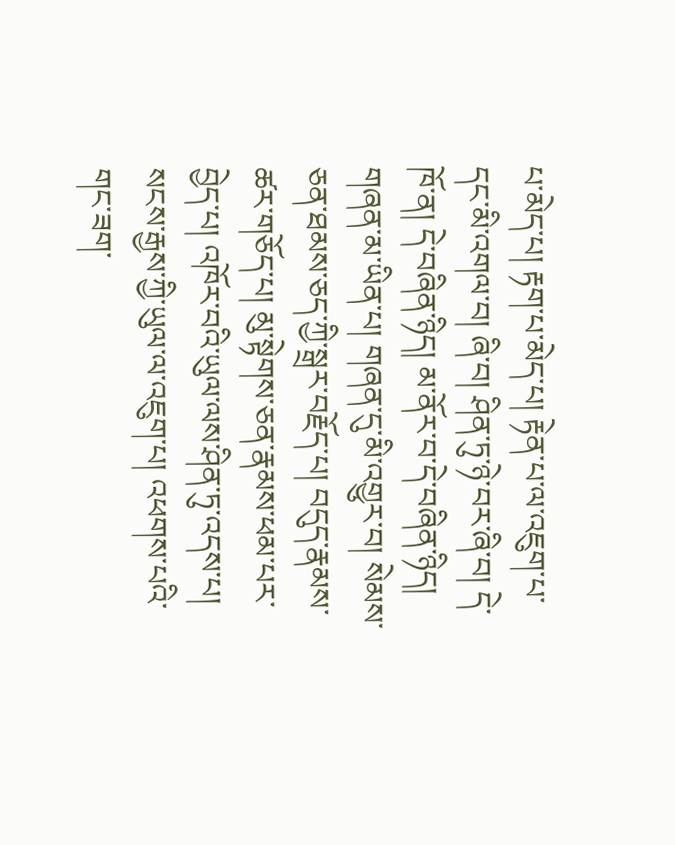པ་མེད་པ། རྟག་པ་མེད་པ། རྟེན་པ་ལ་འཇུག་པ་དང་མི་འགལ་བ། ཞི་བ། ཤིན་ཏུ་ཉེ་བར་ཞི་བ། དེ་ཁོ་ན། དེ་བཞིན་ཉིད། མ་ནོར་བ་དེ་བཞིན་ཉིད། གཞན་མ་ཡིན་པ། གཞན་དུ་མི་འགྱུར་བ། སེམས་ཅན་ཐམས་ཅད་ཀྱི་སྒྲར་བརྗོད་པ། བདུད་རྣམས་ཚར་གཅོད་པ། མུ་སྟེགས་ཅན་རྣམས་ཕམ་པར་བྱེད་པ། འཁོར་བའི་ཡུལ་ལས་ཤིན་ཏུ་འདས་པ། སངས་རྒྱས་ཀྱི་ཡུལ་ལ་འཇུག་པ། འཕགས་པའི་གང་ཟག་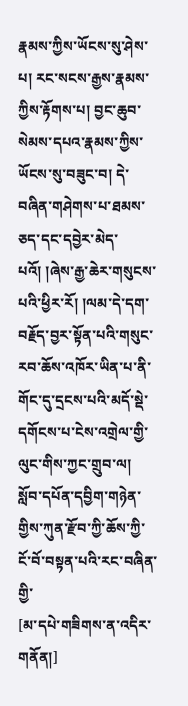རྣམས་ཀྱིས་ཡོངས་སུ་ཤེས་པ། རང་སངས་རྒྱས་རྣམས་ཀྱིས་རྟོགས་པ། བྱང་ཆུབ་སེམས་དཔའ་རྣམས་ཀྱིས་ཡོངས་སུ་བཟུང་བ། དེ་བཞིན་གཤེགས་པ་ཐམས་ཅད་དང་དབྱེར་མེད་པའོ། །ཞེས་རྒྱ་ཆེར་གསུངས་པའི་ཕྱིར་རོ། །ལམ་དེ་དག་བརྗོད་བྱར་སྟོན་པའི་གསུང་རབ་ཆོས་འཁོར་ཡིན་པ་ནི་གོང་དུ་དྲངས་པའི་མདོ་སྡེ་དགོངས་པ་ངེས་འགྲེལ་གྱི་ལུང་གིས་ཀྱང་གྲུབ་ལ། སློབ་དཔོན་དབྱིག་གཉེན་གྱིས་ཀུན་རྫོབ་ཀྱི་ཆོས་ཀྱི་ངོ་བོ་བསྟན་པའི་རང་བཞིན་གྱི་
[མ་དཔེ་གཟིགས་ན་འདིར་གནོན།]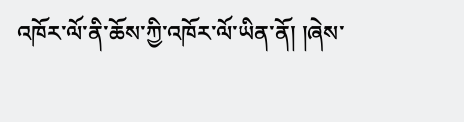འཁོར་ལོ་ནི་ཆོས་ཀྱི་འཁོར་ལོ་ཡིན་ནོ། །ཞེས་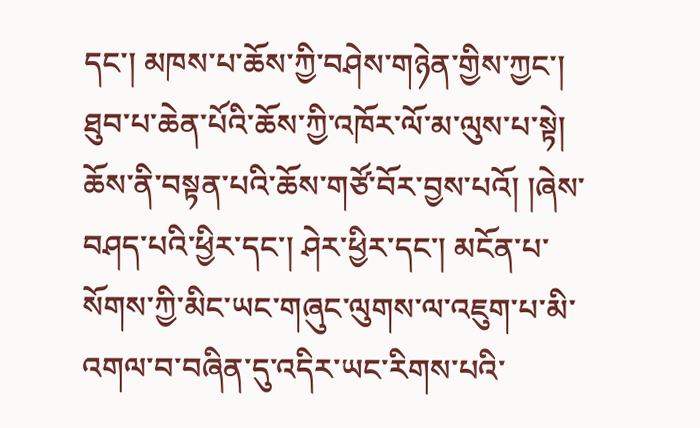དང་། མཁས་པ་ཆོས་ཀྱི་བཤེས་གཉེན་གྱིས་ཀྱང་། ཐུབ་པ་ཆེན་པོའི་ཆོས་ཀྱི་འཁོར་ལོ་མ་ལུས་པ་སྟེ། ཆོས་ནི་བསྟན་པའི་ཆོས་གཙོ་བོར་བྱས་པའོ། །ཞེས་བཤད་པའི་ཕྱིར་དང་། ཤེར་ཕྱིར་དང་། མངོན་པ་སོགས་ཀྱི་མིང་ཡང་གཞུང་ལུགས་ལ་འཇུག་པ་མི་འགལ་བ་བཞིན་དུ་འདིར་ཡང་རིགས་པའི་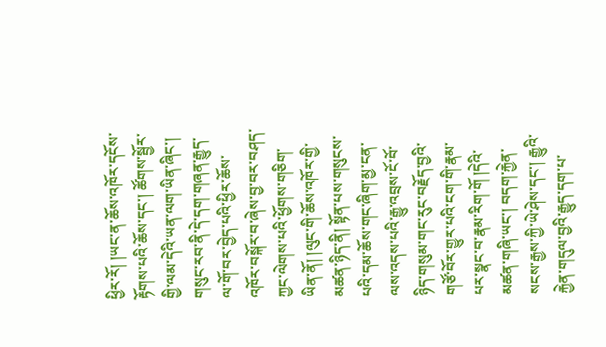ཕྱིར་རོ། །ཡང་ན་ཆོས་འཁོར་དངོས་རྟོགས་པའི་ཆོས་དང་། ཚོགས་སྦྱོར་གྱི་ལམ་དེའི་ཡན་ལག་ཡིན་ཞིང་། གསུང་རབ་ནི་དེ་དག་གཞན་རྒྱུད་ལ་གོ་བར་བྱེད་པའི་ཕྱིར་ཆོས་འཁོར་བསྐོར་བ་ཞེས་བྱ་བར་བཤད་ཀྱང་ལེགས་པའི་ཕྱོགས་གཅིག་ཡིན་ནོ། །ལུང་གི་ཆོས་འཁོར་གྱི་མཚན་ཉིད་ནི། སྟོན་པས་གསུངས་པའི་དམ་ཆོས་གང་ཞིག་མྱ་ངན་ལས་འདས་པའི་རྒྱུ་འབྲས་ངོ་བོ་ཉིད་གསུམ་གང་རུང་བརྗོད་བྱའི་གཙོ་བོར་གྱུར་པའི་ངག་གི་རྣམ་པར་སྣང་བ་རྣམ་རིག་གོ །དེའི་མཚན་གཞི་ཡང་། བདག་རྐྱེན་སངས་རྒྱས་ཀྱི་ཡེ་ཤེས་དང་། རྒྱུའི་རྐྱེན་གདུལ་བྱའི་རྒྱུད་དག་པ་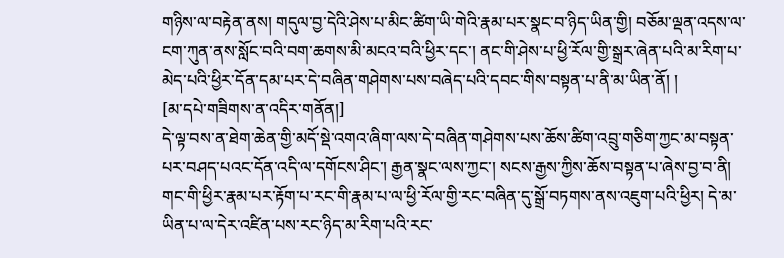གཉིས་ལ་བརྟེན་ནས། གདུལ་བྱ་དེའི་ཤེས་པ་མིང་ཚིག་ཡི་གེའི་རྣམ་པར་སྣང་བ་ཉིད་ཡིན་གྱི། བཅོམ་ལྡན་འདས་ལ་ངག་ཀུན་ནས་སློང་བའི་བག་ཆགས་མི་མངའ་བའི་ཕྱིར་དང་། ནང་གི་ཤེས་པ་ཕྱི་རོལ་གྱི་སྒྲར་ཞེན་པའི་མ་རིག་པ་མེད་པའི་ཕྱིར་དོན་དམ་པར་དེ་བཞིན་གཤེགས་པས་བཞེད་པའི་དབང་གིས་བསྟན་པ་ནི་མ་ཡིན་ནོ། །
[མ་དཔེ་གཟིགས་ན་འདིར་གནོན།]
དེ་ལྟ་བས་ན་ཐེག་ཆེན་གྱི་མདོ་སྡེ་འགའ་ཞིག་ལས་དེ་བཞིན་གཤེགས་པས་ཆོས་ཚིག་འབྲུ་གཅིག་ཀྱང་མ་བསྟན་པར་བཤད་པའང་དོན་འདི་ལ་དགོངས་ཤིང་། རྒྱན་སྣང་ལས་ཀྱང་། སངས་རྒྱས་ཀྱིས་ཆོས་བསྟན་པ་ཞེས་བྱ་བ་ནི། གང་གི་ཕྱིར་རྣམ་པར་རྟོག་པ་རང་གི་རྣམ་པ་ལ་ཕྱི་རོལ་གྱི་རང་བཞིན་དུ་སྒྲོ་བཏགས་ནས་འཇུག་པའི་ཕྱིར། དེ་མ་ཡིན་པ་ལ་དེར་འཛིན་པས་རང་ཉིད་མ་རིག་པའི་རང་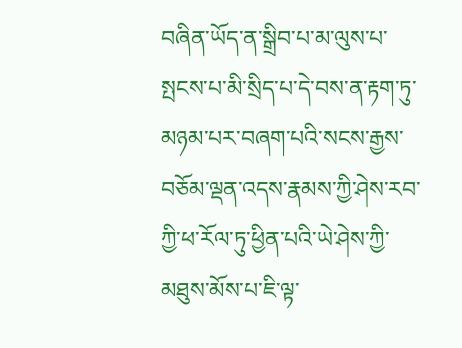བཞིན་ཡོད་ན་སྒྲིབ་པ་མ་ལུས་པ་སྤངས་པ་མི་སྲིད་པ་དེ་བས་ན་རྟག་ཏུ་མཉམ་པར་བཞག་པའི་སངས་རྒྱས་བཅོམ་ལྡན་འདས་རྣམས་ཀྱི་ཤེས་རབ་ཀྱི་ཕ་རོལ་ཏུ་ཕྱིན་པའི་ཡེ་ཤེས་ཀྱི་མཐུས་མོས་པ་ཇི་ལྟ་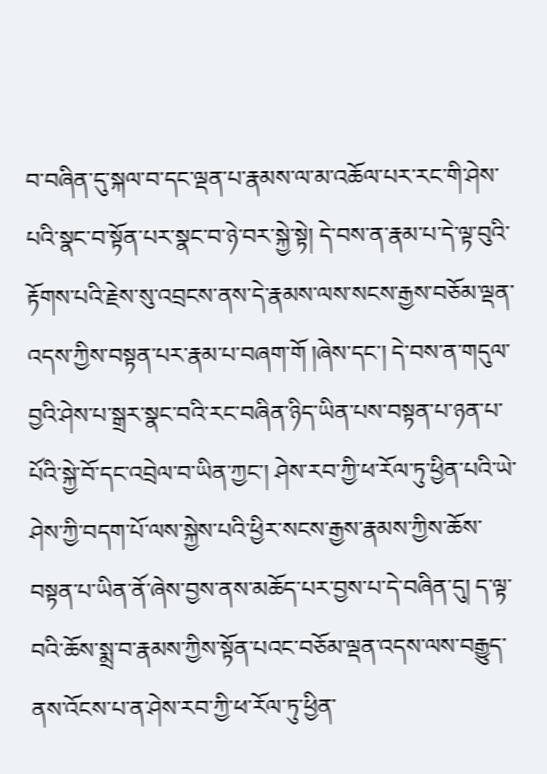བ་བཞིན་དུ་སྐལ་བ་དང་ལྡན་པ་རྣམས་ལ་མ་འཆོལ་པར་རང་གི་ཤེས་པའི་སྣང་བ་སྟོན་པར་སྣང་བ་ཉེ་བར་སྐྱེ་སྟེ། དེ་བས་ན་རྣམ་པ་དེ་ལྟ་བུའི་རྟོགས་པའི་རྗེས་སུ་འབྲངས་ནས་དེ་རྣམས་ལས་སངས་རྒྱས་བཅོམ་ལྡན་འདས་ཀྱིས་བསྟན་པར་རྣམ་པ་བཞག་གོ །ཞེས་དང་། དེ་བས་ན་གདུལ་བྱའི་ཤེས་པ་སྒྲར་སྣང་བའི་རང་བཞིན་ཉིད་ཡིན་པས་བསྟན་པ་ཉན་པ་པོའི་སྐྱེ་བོ་དང་འབྲེལ་བ་ཡིན་ཀྱང་། ཤེས་རབ་ཀྱི་ཕ་རོལ་ཏུ་ཕྱིན་པའི་ཡེ་ཤེས་ཀྱི་བདག་པོ་ལས་སྐྱེས་པའི་ཕྱིར་སངས་རྒྱས་རྣམས་ཀྱིས་ཆོས་བསྟན་པ་ཡིན་ནོ་ཞེས་བྱས་ནས་མཆོད་པར་བྱས་པ་དེ་བཞིན་དུ། ད་ལྟ་བའི་ཆོས་སྨྲ་བ་རྣམས་ཀྱིས་སྟོན་པའང་བཅོམ་ལྡན་འདས་ལས་བརྒྱུད་ནས་འོངས་པ་ན་ཤེས་རབ་ཀྱི་ཕ་རོལ་ཏུ་ཕྱིན་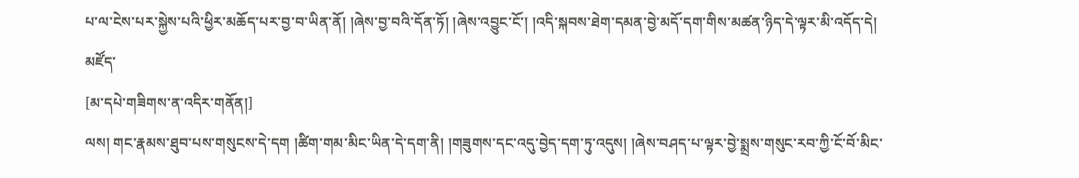པ་ལ་ངེས་པར་སྐྱེས་པའི་ཕྱིར་མཆོད་པར་བྱ་བ་ཡིན་ནོ། །ཞེས་བྱ་བའི་དོན་ཏོ། །ཞེས་འབྱུང་ངོ་། །འདི་སྐབས་ཐེག་དམན་བྱེ་མདོ་དག་གིས་མཚན་ཉིད་དེ་ལྟར་མི་འདོད་དེ། མཛོད་
[མ་དཔེ་གཟིགས་ན་འདིར་གནོན།]
ལས། གང་རྣམས་ཐུབ་པས་གསུངས་དེ་དག །ཚིག་གམ་མིང་ཡིན་དེ་དག་ནི། །གཟུགས་དང་འདུ་བྱེད་དག་ཏུ་འདུས། །ཞེས་བཤད་པ་ལྟར་བྱེ་སྨྲས་གསུང་རབ་ཀྱི་ངོ་བོ་མིང་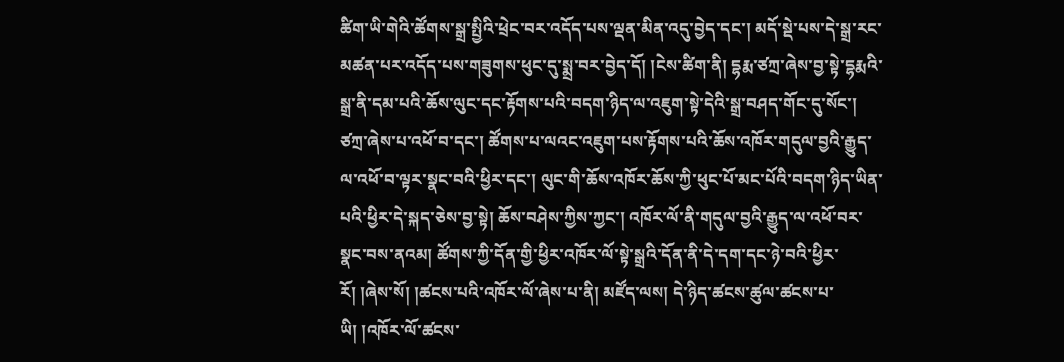ཚིག་ཡི་གེའི་ཚོགས་སྒྲ་སྤྱིའི་ཕྲེང་བར་འདོད་པས་ལྡན་མིན་འདུ་བྱེད་དང་། མདོ་སྡེ་པས་དེ་སྒྲ་རང་མཚན་པར་འདོད་པས་གཟུགས་ཕུང་དུ་སྨྲ་བར་བྱེད་དོ། །ངེས་ཚིག་ནི། དྷརྨ་ཙཀྲ་ཞེས་བྱ་སྟེ་དྷརྨའི་སྒྲ་ནི་དམ་པའི་ཆོས་ལུང་དང་རྟོགས་པའི་བདག་ཉིད་ལ་འཇུག་སྟེ་དེའི་སྒྲ་བཤད་གོང་དུ་སོང་། ཙཀྲ་ཞེས་པ་འཕོ་བ་དང་། ཚོགས་པ་ལའང་འཇུག་པས་རྟོགས་པའི་ཆོས་འཁོར་གདུལ་བྱའི་རྒྱུད་ལ་འཕོ་བ་ལྟར་སྣང་བའི་ཕྱིར་དང་། ལུང་གི་ཆོས་འཁོར་ཆོས་ཀྱི་ཕུང་པོ་མང་པོའི་བདག་ཉིད་ཡིན་པའི་ཕྱིར་དེ་སྐད་ཅེས་བྱ་སྟེ། ཆོས་བཤེས་ཀྱིས་ཀྱང་། འཁོར་ལོ་ནི་གདུལ་བྱའི་རྒྱུད་ལ་འཕོ་བར་སྣང་བས་ནའམ། ཚོགས་ཀྱི་དོན་གྱི་ཕྱིར་འཁོར་ལོ་སྟེ་སྒྲའི་དོན་ནི་དེ་དག་དང་ཉེ་བའི་ཕྱིར་རོ། །ཞེས་སོ། །ཚངས་པའི་འཁོར་ལོ་ཞེས་པ་ནི། མཛོད་ལས། དེ་ཉིད་ཚངས་ཚུལ་ཚངས་པ་ཡི། །འཁོར་ལོ་ཚངས་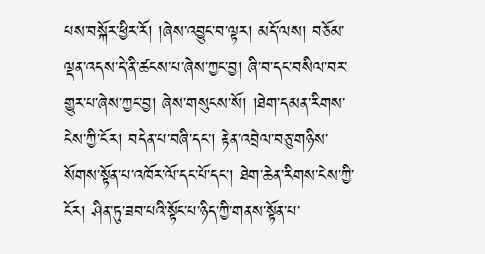པས་བསྐོར་ཕྱིར་རོ། །ཞེས་འབྱུང་བ་ལྟར། མདོ་ལས། བཅོམ་ལྡན་འདས་དེ་ནི་ཚངས་པ་ཞེས་ཀྱང་བྱ། ཞི་བ་དང་བསིལ་བར་གྱུར་པ་ཞེས་ཀྱང་བྱ། ཞེས་གསུངས་སོ། །ཐེག་དམན་རིགས་ངེས་ཀྱི་ངོར། བདེན་པ་བཞི་དང་། རྟེན་འབྲེལ་བཅུ་གཉིས་སོགས་སྟོན་པ་འཁོར་ལོ་དང་པོ་དང་། ཐེག་ཆེན་རིགས་ངེས་ཀྱི་ངོར། ཤིན་ཏུ་ཟབ་པའི་སྟོང་པ་ཉིད་ཀྱི་གནས་སྟོན་པ་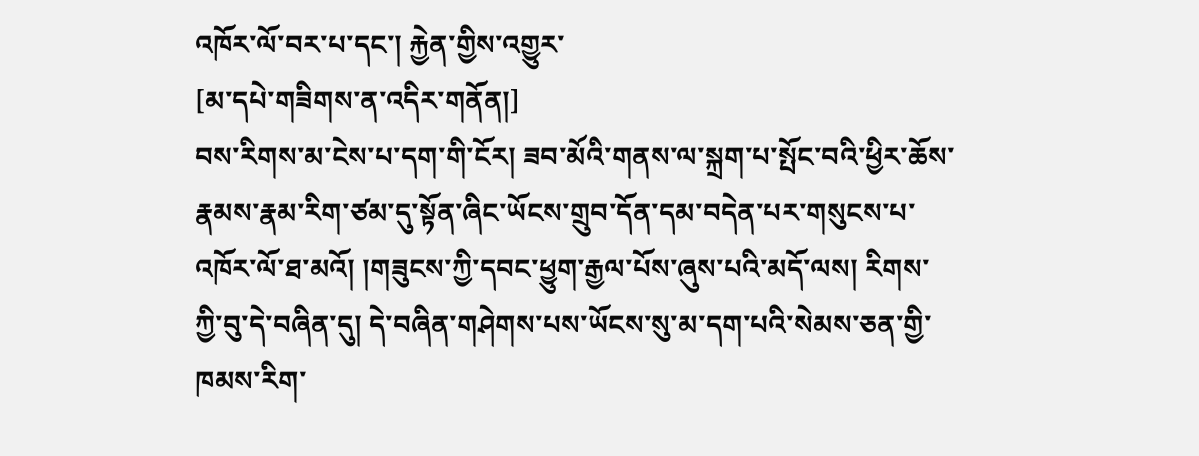འཁོར་ལོ་བར་པ་དང་། རྐྱེན་གྱིས་འགྱུར་
[མ་དཔེ་གཟིགས་ན་འདིར་གནོན།]
བས་རིགས་མ་ངེས་པ་དག་གི་ངོར། ཟབ་མོའི་གནས་ལ་སྐྲག་པ་སྤོང་བའི་ཕྱིར་ཆོས་རྣམས་རྣམ་རིག་ཙམ་དུ་སྟོན་ཞིང་ཡོངས་གྲུབ་དོན་དམ་བདེན་པར་གསུངས་པ་འཁོར་ལོ་ཐ་མའོ། །གཟུངས་ཀྱི་དབང་ཕྱུག་རྒྱལ་པོས་ཞུས་པའི་མདོ་ལས། རིགས་ཀྱི་བུ་དེ་བཞིན་དུ། དེ་བཞིན་གཤེགས་པས་ཡོངས་སུ་མ་དག་པའི་སེམས་ཅན་གྱི་ཁམས་རིག་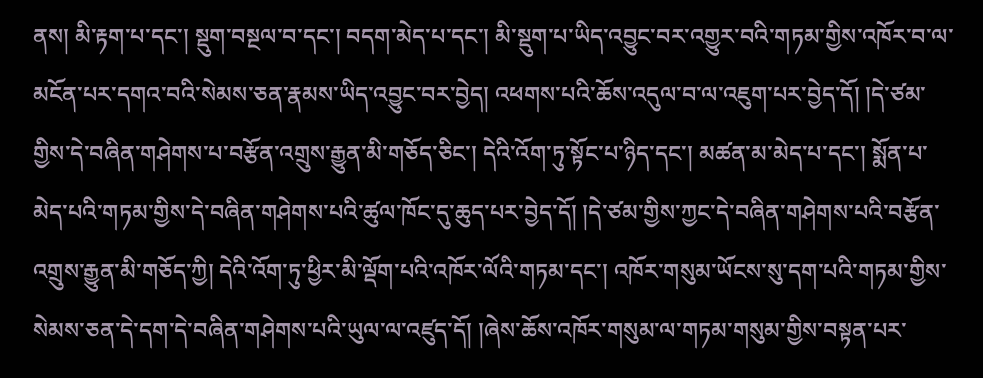ནས། མི་རྟག་པ་དང་། སྡུག་བསྔལ་བ་དང་། བདག་མེད་པ་དང་། མི་སྡུག་པ་ཡིད་འབྱུང་བར་འགྱུར་བའི་གཏམ་གྱིས་འཁོར་བ་ལ་མངོན་པར་དགའ་བའི་སེམས་ཅན་རྣམས་ཡིད་འབྱུང་བར་བྱེད། འཕགས་པའི་ཆོས་འདུལ་བ་ལ་འཇུག་པར་བྱེད་དོ། །དེ་ཙམ་གྱིས་དེ་བཞིན་གཤེགས་པ་བརྩོན་འགྲུས་རྒྱུན་མི་གཅོད་ཅིང་། དེའི་འོག་ཏུ་སྟོང་པ་ཉིད་དང་། མཚན་མ་མེད་པ་དང་། སྨོན་པ་མེད་པའི་གཏམ་གྱིས་དེ་བཞིན་གཤེགས་པའི་ཚུལ་ཁོང་དུ་ཆུད་པར་བྱེད་དོ། །དེ་ཙམ་གྱིས་ཀྱང་དེ་བཞིན་གཤེགས་པའི་བརྩོན་འགྲུས་རྒྱུན་མི་གཅོད་ཀྱི། དེའི་འོག་ཏུ་ཕྱིར་མི་ལྡོག་པའི་འཁོར་ལོའི་གཏམ་དང་། འཁོར་གསུམ་ཡོངས་སུ་དག་པའི་གཏམ་གྱིས་སེམས་ཅན་དེ་དག་དེ་བཞིན་གཤེགས་པའི་ཡུལ་ལ་འཛུད་དོ། །ཞེས་ཆོས་འཁོར་གསུམ་ལ་གཏམ་གསུམ་གྱིས་བསྟན་པར་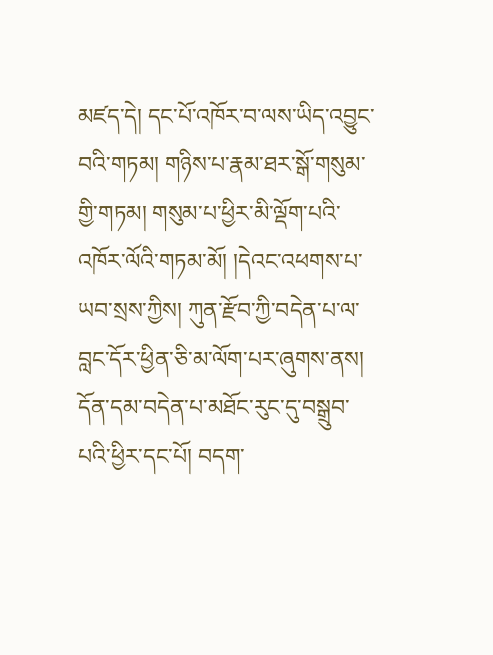མཛད་དེ། དང་པོ་འཁོར་བ་ལས་ཡིད་འབྱུང་བའི་གཏམ། གཉིས་པ་རྣམ་ཐར་སྒོ་གསུམ་གྱི་གཏམ། གསུམ་པ་ཕྱིར་མི་ལྡོག་པའི་འཁོར་ལོའི་གཏམ་མོ། །དེའང་འཕགས་པ་ཡབ་སྲས་ཀྱིས། ཀུན་རྫོབ་ཀྱི་བདེན་པ་ལ་བླང་དོར་ཕྱིན་ཅི་མ་ལོག་པར་ཞུགས་ནས། དོན་དམ་བདེན་པ་མཐོང་རུང་དུ་བསྒྲུབ་པའི་ཕྱིར་དང་པོ། བདག་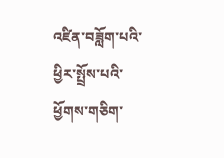འཛིན་བཟློག་པའི་
ཕྱིར་སྤྲོས་པའི་ཕྱོགས་གཅིག་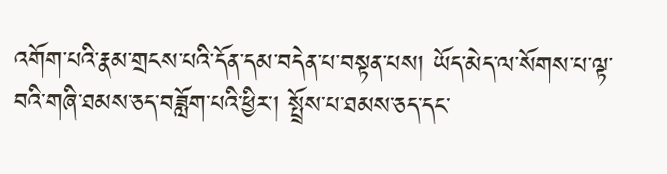འགོག་པའི་རྣམ་གྲངས་པའི་དོན་དམ་བདེན་པ་བསྟན་པས། ཡོད་མེད་ལ་སོགས་པ་ལྟ་བའི་གཞི་ཐམས་ཅད་བཟློག་པའི་ཕྱིར་། སྤྲོས་པ་ཐམས་ཅད་དང་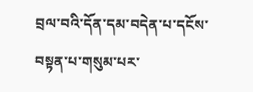བྲལ་བའི་དོན་དམ་བདེན་པ་དངོས་བསྟན་པ་གསུམ་པར་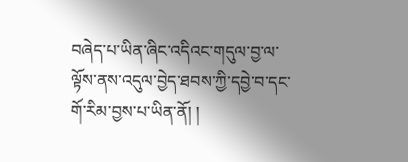བཞེད་པ་ཡིན་ཞིང་འདིའང་གདུལ་བྱ་ལ་ལྟོས་ནས་འདུལ་བྱེད་ཐབས་ཀྱི་དབྱེ་བ་དང་གོ་རིམ་བྱས་པ་ཡིན་ནོ། །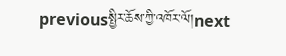previousསྤྱིར་ཆོས་ཀྱི་འཁོར་ལོ།next